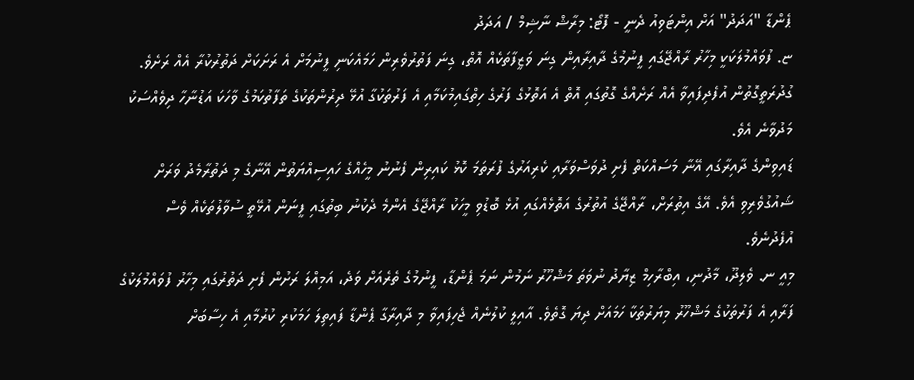ޕެންޑާ "އަދަދު" އަށް އިންޓަވިއު ދެނީ - ފޮޓޯ: މިރާޝް ނާޝިމް / އަދަދު
ޏ. ފުވައްމުލަކަކީ މިހާރު ރާއްޖޭގައި ފީނުމުގެ ދާއިރާއިން ގިނަ ވަޒީފާތަކެއް އޮތް، ގިނަ ފަތުރުވެރިން ހަމައެކަނި ފީނުމަށް އެ ރަށަކަށް ދަތުރުކުރާ އެއް ރަށެވެ. ގުދުރަތީގޮތުން އުފެދިފައިވާ އެއް ރަށެއްގެ ގޮތުގައި އޮތް އެ އަތޮޅުގެ ފަރުގެ ހިތްގައިމުކަމާއި އެ ފަރުތަކުގާ އުޅޭ ދިރުންތަކުގެ ތަފާތުކަމުގެ ވާހަކަ އަޑުނާހާ ދިވެއްސަކު މަދުވާނެ އެވެ.
ޑައިވިންގެ ދާއިރާގައި އޭނާ މަސައްކަތް ފެށި ދުވަސްވަރާއި ކެރިއަރުގެ ފުރަތަމަ ކޮޅު ކައިރިން ފެނުނު މީހެއްގެ ހައިސިއްޔަތުން އޭނާގެ މި ދަތުރާމެދު ވަރަށް ޝައުގުވެރިވި އެވެ. އޭގެ އިތުރަށް، ރާއްޖޭގެ އުތުރުގެ އަތޮޅެއްގައި އުޅެ ބޮޑުވި މީހަކު ރާއްޖޭގެ އެންމެ ދެކުނު ބިތުގައި ފީނަން އުޅޭތީ ސުވާލުތަކެއް ވެސް އުފެދުނެވެ.
މިއީ ނ. ވެލިދޫ، މާދުނި، އިބްރާހިމް ޒިޔާދު ނުވަތަ މަޝްހޫރު ނަމުން ނަމަ ޕެންޑާ، ފީނުމުގެ ތެރެއަށް ވަދެ، އަމިއްލަ ރަށުން ފެށި ދަތުރުގައި މިހާރު ފުވައްމުލަކުގެ ފަރާއި އެ ފަރުތަކުގެ މަޝްހޫރު މިޔަރުތަކާ ހަމައަށް ދިޔަ ގޮތެވެ. އާއިލީ ކުލުނެއް ޖެހިފައިވާ މި ދާއިރާގާ ޕެންޑާ ފައިތިލަ ހަމަކުރި ކުރުމާއި އެ ހިސާބަށް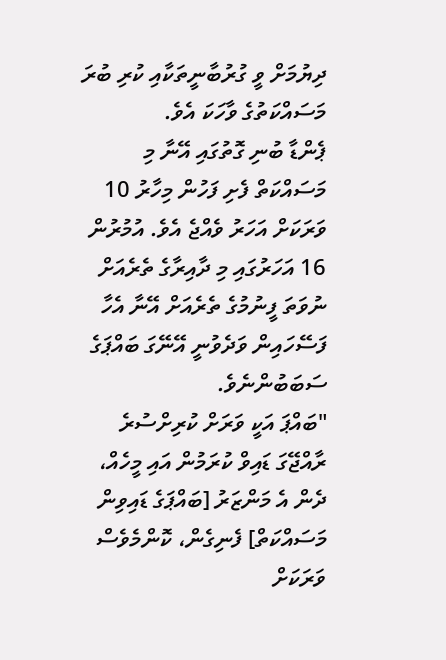ދިޔުމަށް ވީ ގުރުބާނީތަކާއި ކުރި ބުރަ މަސައްކަތުގެ ވާހަކަ އެވެ.
ޕެންޑާ ބުނި ގޮތުގައި އޭނާ މި މަސައްކަތް ފެށި ފަހުން މިހާރު 10 ވަރަކަށް އަހަރު ވެއްޖެ އެވެ. އުމުރުން 16 އަހަރުގައި މި ދާއިރާގެ ތެރެއަށް ނުވަތަ ފީނުމުގެ ތެރެއަށް އޭނާ އެހާ ފަސޭހައިން ވަދެވުނީ އޭނޭގަ ބައްޕަގެ ސަބަބުންނެވެ.
"ބައްޕަ އަކީ ވަރަށް ކުރިށްސުރެ ރާއްޖޭގަ ޑައިވް ކުރަމުން އައި މީހެއް، ދެން އެ މަންޒަރު [ބައްޕަގެ ޑައިވިން މަސައްކަތް] ފެނިގެން، ކޮންމެވެސް ވަރަކަށް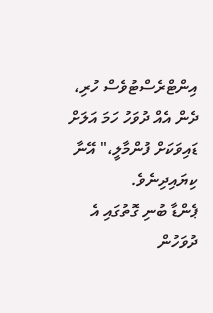އިންޓްރެސްޓުވެސް ހުރި، ދެން އެއް ދުވަހު ހަމަ އަލަށް ޑައިވަކަށް ފުންމާލީ،" އޭނާ ކިޔައިދިނެވެ.
ޕެންޑާ ބުނި ގޮތުގައި އެ ދުވަހުން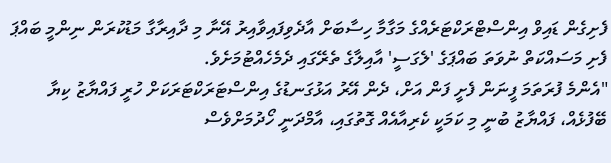ފެށިގެން ޑައިވް އިންސްޓްރަކްޓަރެއްގެ މަގާމާ ހިސާބަށް އާދެވިފައިވާއިރު އޭނާ މި ދާއިރާގާ މަޑުކުރަން ނިންމީ ބައްޕަ ފެށި މަސައްކަތް ނުވަތަ ބައްޕަގެ 'ލެގަސީ' އާއިލާގެ ތެރޭގައި ދެމެހެއްޓުމަށެވެ.
"އެންމެ ފުރަތަމަ ފީނަން ފެށީ ފަން އަށް، ދެން އޭރު އަޅުގަނޑުގެ އިންސްޓަރަކްޓަރަކަށް ހުރީ ފައްޔާޒު ކިޔާ ބޭފުޅެއް، ފައްޔާޒު ބުނީ މި ކަމަކީ ކެރިއާއެއް ގޮތުގައި، އާމްދަނީ ހޯދުމަށްވެސް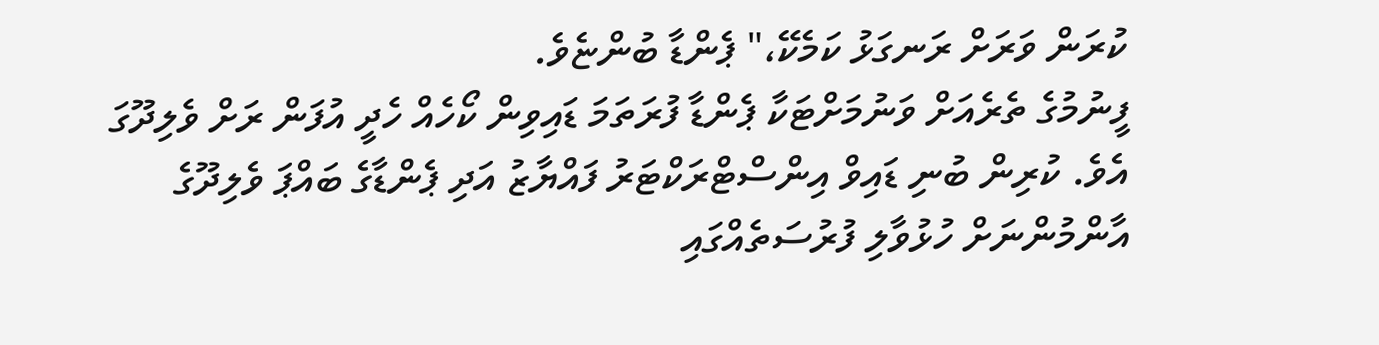ކުރަން ވަރަށް ރަނގަޅު ކަމެކޭ،" ޕެންޑާ ބުންޏެވެ.
ފީނުމުގެ ތެރެއަށް ވަނުމަށްޓަކާ ޕެންޑާ ފުރަތަމަ ޑައިވިން ކޯހެއް ހެދީ އުފަން ރަށް ވެލިދޫގަ އެވެ. ކުރިން ބުނި ޑައިވް އިންސްޓްރަކްޓަރު ފައްޔާޒު އަދި ޕެންޑާގެ ބައްޕަ ވެލިދޫގެ އާންމުންނަށް ހުޅުވާލި ފުރުސަތެއްގައި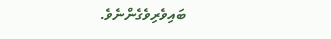ބައިވެރިވެގެންނެވެ.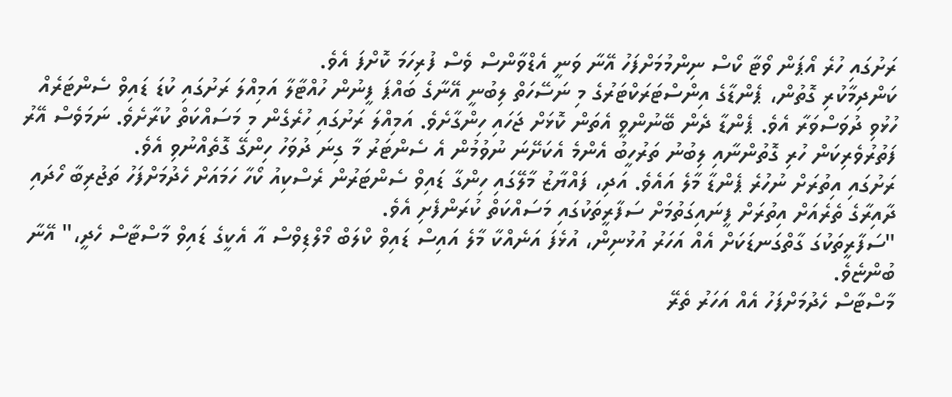ރަށުގައި ހުރެ އޯޕަން ވޯޓާ ކޯސް ނިންމުމަށްފަހު އޭނާ ވަނީ އެޑްވާންސް ވެސް ފުރިހަމަ ކޮށްފަ އެވެ.
ކަންދިމާކުރި ގޮތުން، ޕެންޑާގެ އިންސްޓަރަކްޓަރުގެ މި ނަސޭހަތް ލިބުނީ އޭނާގެ ބައްޕަ ފީނުން ހުއްޓާލާ އަމިއްލަ ރަށުގައި ކުޑަ ޑައިވް ސެންޓަރެއް ހުޅުވި ދުވަސްވަރާ އެވެ. ޕެންޑާ ދެން ބޭނުންވީ އެތަން ކޮޅަށް ޖަހައި ހިންގާށެވެ. އަމިއްލަ ރަށުގައި ހުރެގެން މި މަސައްކަތް ކުރާށެވެ. ނަމަވެސް އޭރު ފަތުރުވެރިކަން ހުރި ގޮތުންނާއި ލިބުނު ތަރުހީބު އެންމެ އެކަށޭނަ ނުވުމުން އެ ސެންޓަރު މާ ގިނަ ދުވަހު ހިންގޭ ގޮތެއްނުވި އެވެ.
ރަށުގައި އިތުރަށް ނުހުރެ ޕެންޑާ މާލެ އައެވެ. އަދި، ފައްޔާޒު މާލޭގައި ހިންގާ ޑައިވް ސެންޓަރުން ރެސްކިއު ކޯހާ ހަމައަށް ހެދުމަށްފަހު ތަޖުރިބާ ހޯދައި ދާއިރާގެ ތެރެއަށް އިތުރަށް ފީނައިގަތުމަށް ސަފާރީތަކުގައި މަސައްކަތް ކުރަންފެށި އެވެ.
"ސަފާރީތަކުގަ ގާތްގަނޑަކަށް އެއް އަހަރު އުޅުނިން، އުޅެފަ އަނެއްކާ މާލެ އައިސް ޑައިވް ކްލަބް މޯލްޑިވްސް އާ އެކީގެ ޑައިވް މާސްޓާސް ހެދީ،" އޭނާ ބުންޏެވެ.
މާސްޓާސް ހެދުމަށްފަހު އެއް އަހަރު ތެރޭ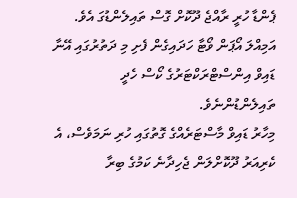ޕެންޑާ ހުރީ ރާއްޖެ ދޫކޮށް ގޮސް ތައިލެންޑުގަ އެވެ. އަމިއްލަ އޯޕަން ވޯޓާ ހަދައިގެން ފެށި މި ދަތުރުގައި އޭނާ ޑައިވް އިންސްޓްރަކްޓަރުގެ ކޯސް ހެދީ ތައިލެންޑުންނެވެ.
މިހާރު ޑައިވް މާސްޓަރެއްގެ ގޮތުގައި ހުރި ނަމަވެސް، އެ ކެރިއަރު ދޫކޮށްލަން ޖެހިދާނެ ކަމުގެ ބިރާ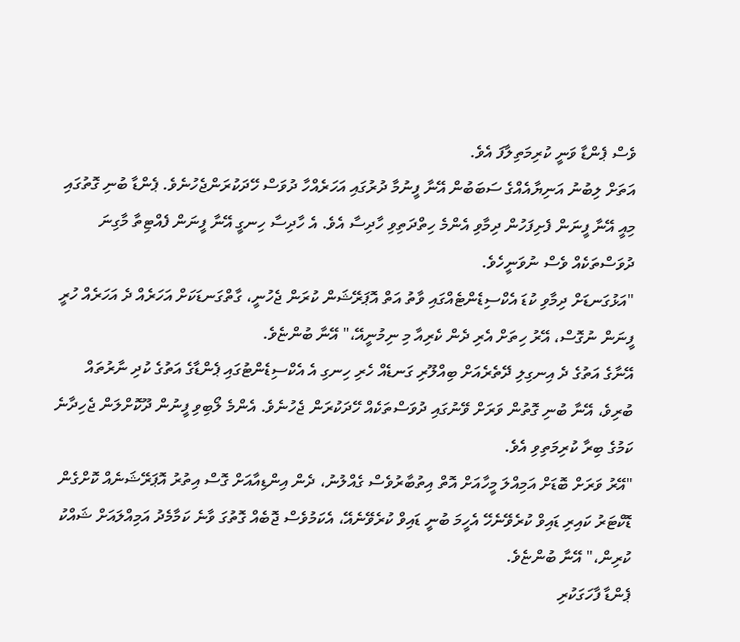ވެސް ޕެންޑާ ވަނީ ކުރިމަތިލާފަ އެވެ.
އަތަށް ލިބުނު އަނިޔާއެއްގެ ސަބަބުން އޭނާ ފީނުމާ ދުރުގައި އަހަރެއްހާ ދުވަސް ހޭދަކުރަންޖެހުނެވެ. ޕެންޑާ ބުނި ގޮތުގައި މިއީ އޭނާ ފީނަން ފެށިފަހުން ދިމާވި އެންމެ ހިތްދަތިވި ހާދިސާ އެވެ. އެ ހާދިސާ ހިނގީ އޭނާ ފީނަން ފެއްޓިތާ މާގިނަ ދުވަސްތަކެއް ވެސް ނުވަނީހެވެ.
"އަޅުގަނޑަށް ދިމާވި ކުޑަ އެކްސިޑެންޓެއްގައި ވާތު އަތް އޮޕަރޭޝަން ކުރަން ޖެހުނީ، ގާތްގަނޑަކަށް އަހަރެއް ދެ އަހަރެއް ހުރީ ފީނަން ނުގޮސް، އޭރު ހިތަށް އެރި ދެން ކެރިއާ މި ނިމުނީއޭ،" އޭނާ ބުންޏެވެ.
އޭނާގެ އަތުގެ ދެ އިނގިލި ދޭތެރެއަށް ބިއްލޫރި ގަނޑެއް ހެރި ހިނގި އެ އެކްސިޑެންޓުގައި ޕެންޑާގެ އަތުގެ ކުދި ނާރުތައް ބުރިވެ، އޭނާ ބުނި ގޮތުން ވަރަށް ވޭނުގައި ދުވަސްތަކެއް ހޭދަކުރަން ޖެހުނެވެ. އެންމެ ލޯބިވި ފީނުން ދޫކޮށްލަން ޖެހިދާނެ ކަމުގެ ބިރާ ކުރިމަތިވި އެވެ.
"އޭރު ވަރަށް ބޮޑަށް އަމިއްލަ މީހާއަށް އޮތް އިތުބާރުވެސް ގެއްލުނު، ދެން އިންޑިއާއަށް ގޮސް އިތުރު އޮޕަރޭޝަނެއް ކޮށްގެން ޑޮކްޓަރު ކައިރި ޑައިވް ކުރެވޭނެހޭ އެހީމަ ބުނީ ޑައިވް ކުރެވޭނެއޭ، އެކަމުވެސް ޖޮބެއް ގޮތުގަ ވާނެ ކަމާމެދު އަމިއްލައަށް ޝައްކު ކުރިން،" އޭނާ ބުންޏެވެ.
ޕެންޑާ ފާހަގަކުރި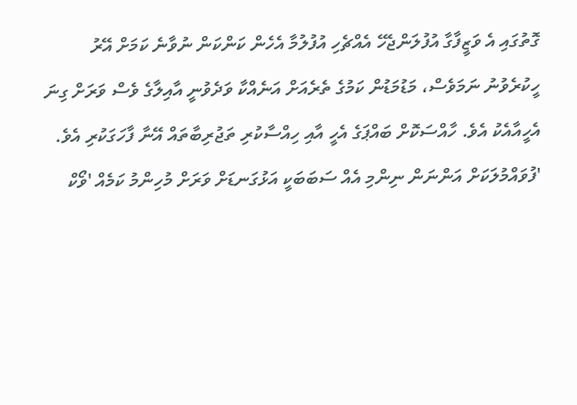ގޮތުގައި އެ ވަޒީފާގާ އުފުލަންޖެހޭ އެއްޗެހި އުފުލުމާ އެހެން ކަންކަން ނުވާނެ ކަމަށް އޭރު ހީކުރެވުނު ނަމަވެސް، މަޑުމަޑުން ކަމުގެ ތެރެއަށް އަނެއްކާ ވަދެވުނީ އާއިލާގެ ވެސް ވަރަށް ގިނަ އެހީއާއެކު އެވެ. ހާއްސަކޮށް ބައްޕަގެ އެހީ އާއި ހިއްސާކުރި ތަޖުރިބާތައް އޭނާ ފާހަގަކުރި އެވެ.
'ފުވައްމުލަކަށް އަންނަން ނިންމި އެއް ސަބަބަކީ އަޅުގަނޑަށް ވަރަށް މުހިންމު ކަމެއް 'ވޯކް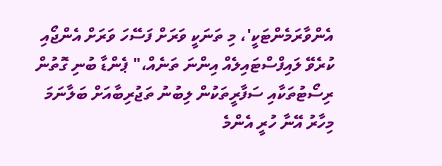އެންވާރަމެންޓަކީ'، މި ތަނަކީ ވަރަށް ފަސޭހަ ވަރަށް އެންޖޯއި ކުރެވޭ ލައިފްސްޓައިލެއް އިންނަ ތަނެއް،" ޕެންޑާ ބުނި ގޮތުން ރިސޯޓުތަކާއި ސަފާރީތަކުން ލިބުނު ތަޖުރިބާއަށް ބަލާނަމަ މިހާރު އޭނާ ހުރީ އެންމެ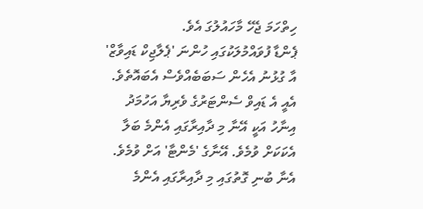ހިތްހަމަ ޖެހޭ މާހައުލުގަ އެވެ.
ޕެންޑާ ފުވައްމުލަކުގައި ހުންނަ 'ޕެލާޖިކް ޑައިވާޒް' އާ ގުޅުނު އެހެން ސަބަބެއްވެސް އެބައޮތެވެ. އެއީ އެ ޑައިވް ސެންޓަރުގެ ވެރިޔާ އަހުމަދު އިނާހު އަކީ އޭނާ މި ދާއިރާގައި އެންމެ ބަލާ އެކަކަށް ވުމެވެ. އޭނާގެ 'މެންޓާ' އަށް ވުމެވެ. އެނާ ބުނި ގޮތުގައި މި ދާއިރާގައި އެންމެ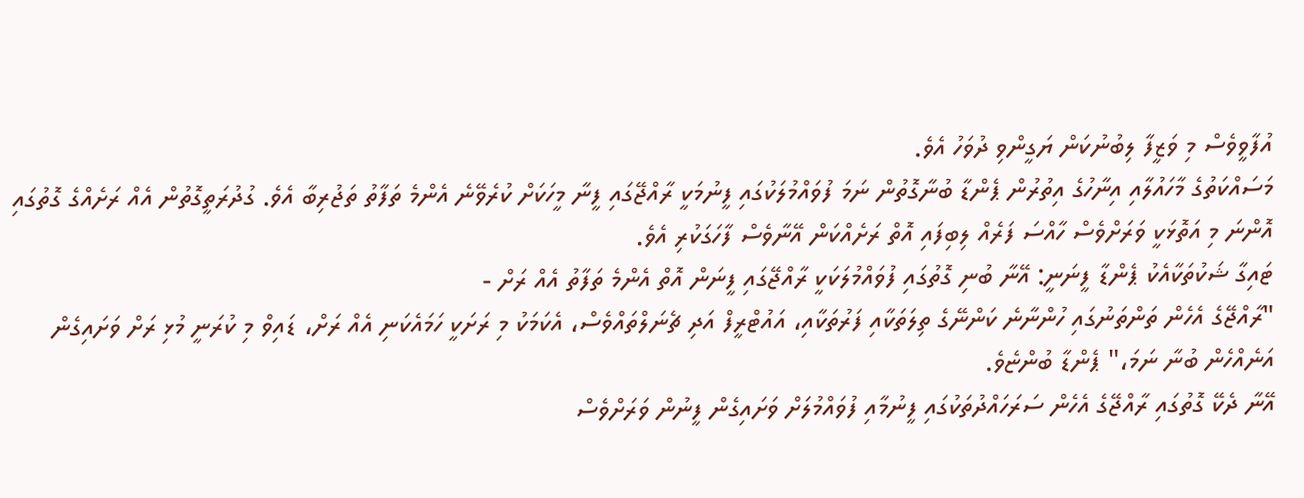އުފާވީވެސް މި ވަޒީފާ ލިބުނުކަން ޔަގީންވި ދުވަހު އެވެ.
މަސައްކަތުގެ މާހައުލާއި އިނާހުގެ އިތުރުން ޕެންޑާ ބުނާގޮތުން ނަމަ ފުވައްމުލަކުގައި ފީނުމަކީ ރާއްޖޭގައި ފީނާ މީހަކަށް ކުރެވޭނެ އެންމެ ތަފާތު ތަޖުރިބާ އެވެ. ގުދުރަތީގޮތުން އެއް ރަށެއްގެ ގޮތުގައި އޮންނަ މި އަތޮޅަކީ ވަރަށްވެސް ހާއްސަ ފަރެއް ލިބިފައި އޮތް ރަށެއްކަން އޭނާވެސް ފާހަގަކުރި އެވެ.
ޓައިގާ ޝަކުތަކާއެކު ޕެންޑާ ފީނަނީ: އޭނާ ބުނި ގޮތުގައި ފުވައްމުލަކަކީ ރާއްޖޭގައި ފީނަން އޮތް އެންމެ ތަފާތު އެއް ރަށް -
"ރާއްޖޭގެ އެހެން ތަންތަނުގައި ހުންނާނެ ކަންނޭގެ ތިލަތަކާއި ފަރުތަކާއި، އައުޓްރީފް އަދި ޗެނަލްތައްވެސް، އެކަމަކު މި ރަށަކީ ހަމައެކަނި އެއް ރަށް، ޑައިވް މި ކުރަނީ މުޅި ރަށް ވަށައިގެން އަނެއްހެން ބުނާ ނަމަ،" ޕެންޑާ ބުންޏެވެ.
އޭނާ ދެކޭ ގޮތުގައި ރާއްޖޭގެ އެހެން ސަރަހައްދުތަކުގައި ފީނުމާއި ފުވައްމުލަށް ވަށައިގެން ފީނުން ވަރަށްވެސް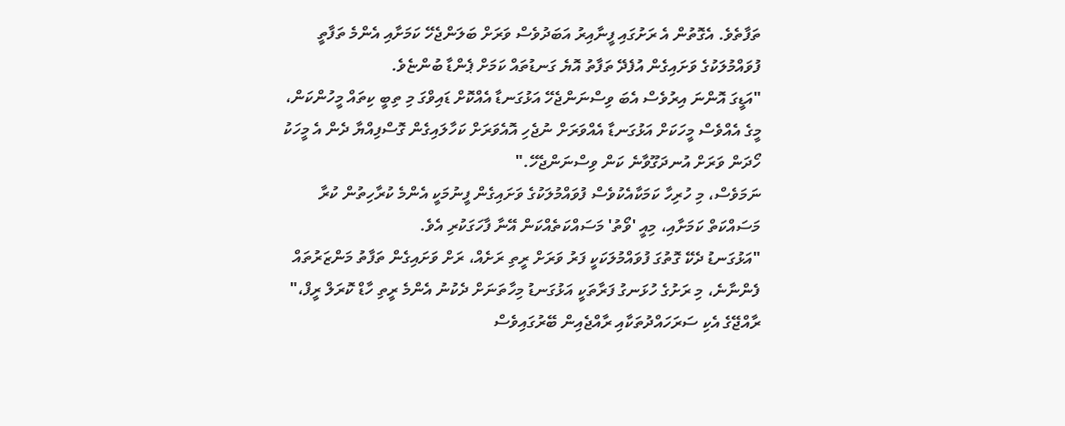ތަފާތެވެ. އެގޮތުން އެ ރަށުގައި ފީނާއިރު އަބަދުވެސް ވަރަށް ބަލަންޖެހޭ ކަމަށާއި އެންމެ ތަފާތީ ފުވައްމުލަކުގެ ވަށައިގެން އުފެދޭ ތަފާތު އޮޔެ ގަނޑުތައް ކަމަށް ޕެންޑާ ބުންޏެވެ.
"އަޑީގަ އޮންނަ އިރުވެސް އެބަ ވިސްނަންޖެހޭ އަޅުގަނޑާ އެއްކޮށް ޑައިވްގަ މި ތިބީ ކިތައް މީހުންކަން، މީގެ އެއްވެސް މީހަކަށް އަޅުގަނޑާ އެއްވަރަށް ނުޖެހި އޮއެވަރަށް ކަހާލައިގެން ގޮސްފިއްޔާ ދެން އެ މީހަކު ހޯދަން ވަރަށް އުނދަގޫވާނެ ކަން ވިސްނަންޖެހޭ."
ނަމަވެސް، މި ހުރިހާ ކަމަކާއެކުވެސް ފުވައްމުލަކުގެ ވަށައިގެން ފީނުމަކީ އެންމެ ކުރާހިތުން ކުރާ މަސައްކަތް ކަމަށާއި، މިއީ 'ވޯތު' މަސައްކަތެއްކަން އޭނާ ފާހަގަކުރި އެވެ.
"އަޅުގަނޑު ދެކޭ ގޮތުގަ ފުވައްމުލަކަކީ ފަރު ވަރަށް ރީތި ރަށެއް، ރަށް ވަށައިގެން ތަފާތު މަންޒަރުތައް ފެންނާނެ، މި ރަށުގެ ހުޅަނގު ފަރާތަކީ އަޅުގަނޑު މިހާތަނަށް ދެކުނު އެންމެ ރީތި ހާޑް ކޮރަލް ރީފް،" ރާއްޖޭގެ އެކި ސަރަހައްދުތަކާއި ރާއްޖެއިން ބޭރުގައިވެސް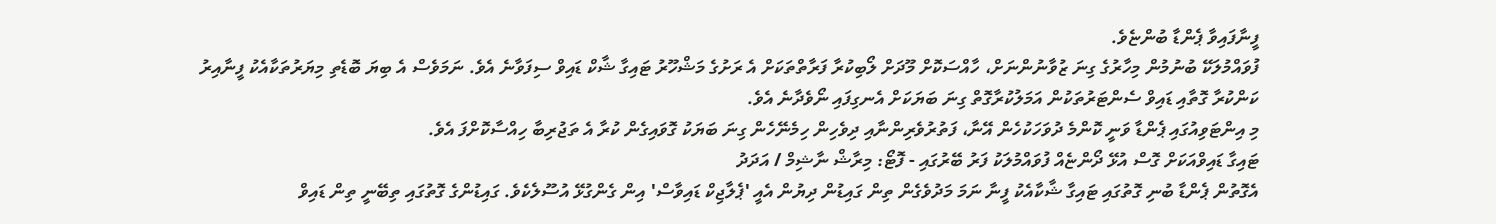ފީނާފައިވާ ޕެންޑާ ބުންޏެވެ.
ފުވައްމުލަކޭ ބުނުމުން މިހާރުގެ ގިނަ ޒުވާނުންނަށް، ހާއްސަކޮށް މޫދަށް ލޯބިކުރާ ފަރާތްތަކަށް އެ ރަށުގެ މަޝްހޫރު ޓައިގާ ޝާކް ޑައިވް ސިފަވާނެ އެވެ. ނަމަވެސް އެ ބިޔަ ބޮޑެތި މިޔަރުތަކާއެކު ފީނާއިރު ކަންކުރާ ގޮތާއި ޑައިވް ސެންޓަރުތަކުން އަމަލުކުރާގޮތް ގިނަ ބަޔަކަށް އެނގިފައި ނޯވެދާނެ އެވެ.
މި އިންޓަވިއުގައި ޕެންޑާ ވަނީ ކޮންމެ ދުވަހަކުހެން އޭނާ، ފަތުރުވެރިންނާއި ދިވެހިން ހިމެނޭހެން ގިނަ ބަޔަކު ގޮވައިގެން ކުރާ އެ ތަޖުރިބާ ހިއްސާކޮށްފަ އެވެ.
ޓައިގާ ޑައިވްއަކަށް ގޮސް އުޅޭ ދޯންޏެއް ފުވައްމުލަކު ފަރު ބޭރުގައި - ފޮޓޯ: މިރާޝް ނާޝިމް / އަދަދު
އެގޮތުން ޕެންޑާ ބުނި ގޮތުގައި ޓައިގާ ޝާކާއެކު ފީނާ ނަމަ މަދުވެގެން ތިން ގައިޑުން ދިޔުން އެއީ 'ޕެލާޖިކް ޑައިވާސް' އިން ގެންގުޅޭ އުސޫލެކެވެ. ގައިޑުންގެ ގޮތުގައި ތިބޭނީ ތިން ޑައިވް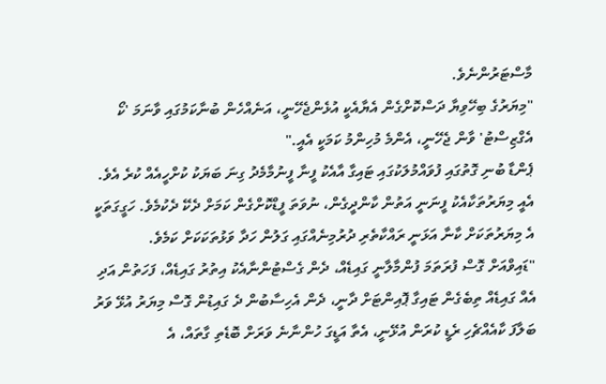މާސްޓަރުންނެވެ.
"މިޔަރުގެ ބިހޭވިޔާ ދަސްކޮށްގެން އެޔާއެކީ އުޅެންޖެހޭނީ، އަނެއްހެން ބުނާކަމުގައި ވާނަމަ 'ކޯ އެގްޒިސްޓު' ވާން ޖެހޭނީ، އެންމެ މުހިންމު ކަމަކީ އެއީ."
ޕެންޑާ ބުނި ގޮތުގައި ފުވައްމުލަކުގައި ޓައިގާ އާއެކު ފީނާ ފީނުމާމެދު ގިނަ ބަޔަކު ކުށްހީއެއް ކުރެ އެވެ. އެއީ މިޔަރުތަކާއެކު ފީނަނީ އަތުން ކާންދީގެން، ނުވަތަ ފީޑްކޮށްގެން ކަމަށް ދެކޭ ދެކުމެވެ. ހަގީގަތަކީ އެ މިޔަރުތަކަށް ކާނާ އަޅަނީ ރައްކާތެރި ދުރުމިނެއްގައި ގަލުން ހަދާ ވަޅުތަކަކަށް ކަމެވެ.
"ޑައިވްއަށް ގޮސް ފުރަތަމަ ފުންމާލާނީ ގައިޑެއް، ދެން ގެސްޓުންނާއެކު އިތުރު ގައިޑެއް، ފަހަތުން އަދި އެއް ގައިޑެއް ތިބެގެން ޓައިގާ ޕޮއިންޓަށް ދާނީ، ދެން އެހިސާބުން ދެ ގައިޑުން ގޮސް މިޔަރު އުޅޭ ވަރު ބަލާފަ ކާއެއްޗެހި ރެޑީ ކުރަން އުޅޭނީ، އެތާ އަޑީގަ ހުންނާނެ ވަރަށް ބޮޑެތި ގާތައް، އެ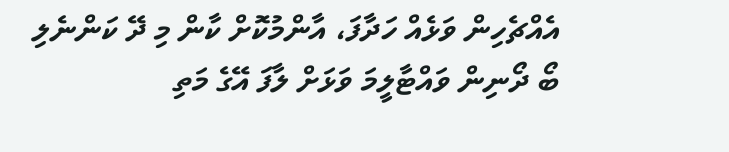އެއްޗެހިން ވަޅެއް ހަދާފަ، އާންމުކޮށް ކާން މި ދޭ ކަންނެލި ބޯ ދޯނިން ވައްޓާލީމަ ވަޅަށް ލާފަ އޭގެ މަތި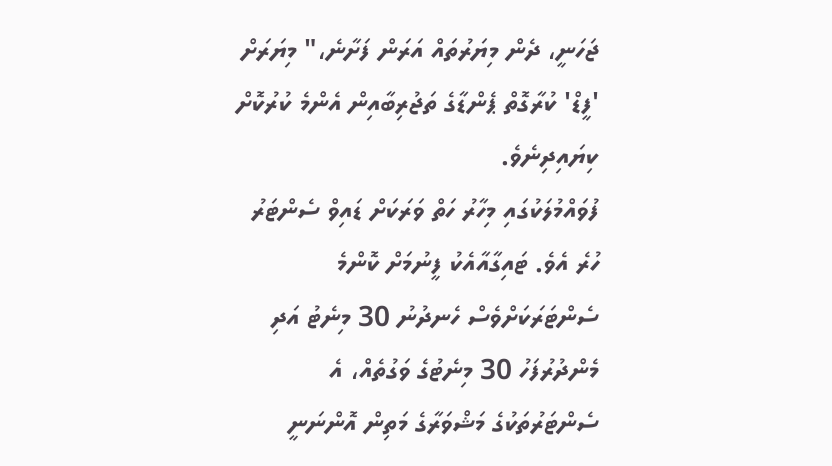ޖަހަނީ، ދެން މިޔަރުތައް އަރަން ފަށާނެ،" މިޔަރަށް 'ފީޑް' ކުރާގޮތް ޕެންޑާގެ ތަޖުރިބާއިން އެންމެ ކުރުކޮށް ކިޔައިދިނެވެ.
ފުވައްމުލަކުގައި މިހާރު ހަތް ވަރަކަށް ޑައިވް ސެންޓަރު ހުރެ އެވެ. ޓައިގާއާއެކު ފީނުމަށް ކޮންމެ ސެންޓަރަކަށްވެސް ހެނދުނު 30 މިނެޓު އަދި މެންދުރުފަހު 30 މިނެޓުގެ ވަގުތެއް، އެ ސެންޓަރުތަކުގެ މަޝްވަރާގެ މަތިން އޮންނަނީ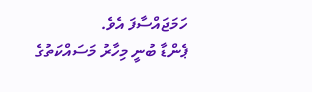ހަމަޖައްސާފަ އެވެ.
ޕެންޑާ ބުނީ މިހާރު މަސައްކަތުގެ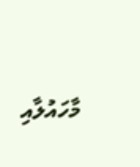މާހައުލާއި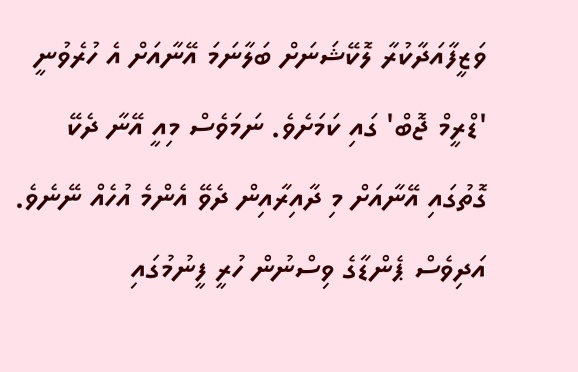ވަޒީފާއަދާކުރާ ލޮކޭޝަނަށް ބަލާނަމަ އޭނާއަށް އެ ހުރެވުނީ 'ޑްރީމް ޖޮބް' ގައި ކަމަށެވެ. ނަމަވެސް މިއީ އޭނާ ދެކޭ ގޮތުގައި އޭނާއަށް މި ދާއިރާއިން ދެވޭ އެންމެ އުހެއް ނޭނެވެ. އަދިވެސް ޕެންޑާގެ ވިސްނުން ހުރީ ފީނުމުގައި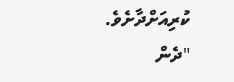ކުރިއަށްދާށެވެ.
"ދެން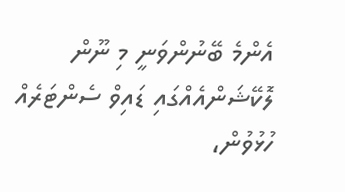އެންމެ ބޭނުންވަނީ މި ނޫން ލޮކޭޝަންއެއްގައި ޑައިވް ސެންޓަރެއް ހުޅުވުން،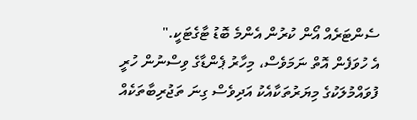ސެންޓަރެއް އޯން ކުރުން އެންމެ ބޮޑު ޓާގެޓަކީ."
އެ ހުވަފެން އޮތް ނަމަވެސް، މިހާރު ޕެންޑާގެ ވިސްނުން ހުރީ ފުވައްމުލަކުގެ މިޔަރުތަކާއެކު އަދިވެސް ގިނަ ތަޖުރިބާތަކެއް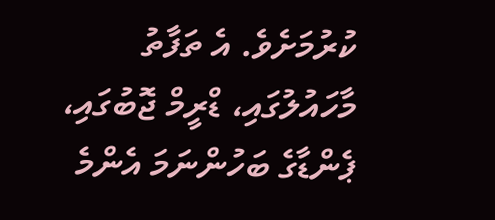ކުރުމަށެވެ. އެ ތަފާތު މާހައުލުގައި، ޑްރީމް ޖޮބުގައި، ޕެންޑާގެ ބަހުންނަމަ އެންމެ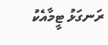ރަނގަޅު ޓީމާއެކު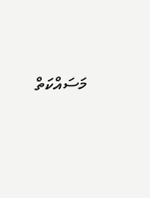މަސައްކަތް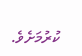ކުރުމަށެވެ.